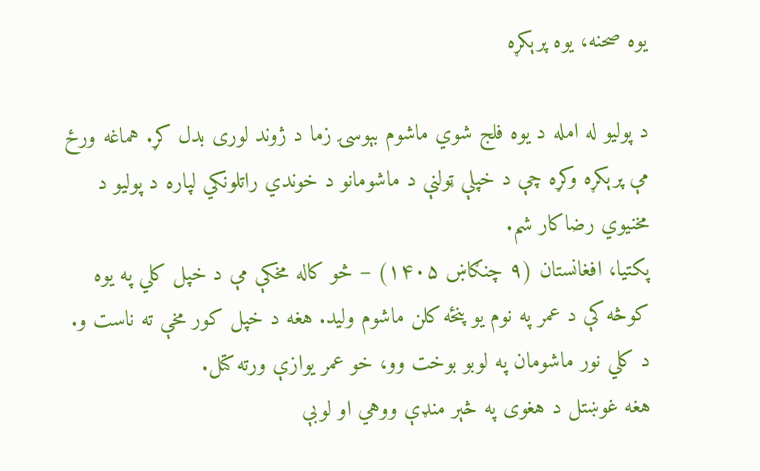یوه صحنه، یوه پرېکړه

د پولیو له امله د یوه فلج شوي ماشوم بېوسۍ زما د ژوند لوری بدل کړ. هماغه ورځ مې پرېکړه وکړه چې د خپلې ټولنې د ماشومانو د خوندي راتلونکي لپاره د پولیو د مخنیوي رضاکار شم.
پکتیا، افغانستان (۹ چنګاښ ۱۴۰۵) – څو کاله مخکې مې د خپل کلي په یوه کوڅه کې د عمر په نوم یو پنځه کلن ماشوم ولید. هغه د خپل کور مخې ته ناست و. د کلي نور ماشومان په لوبو بوخت وو، خو عمر یوازې ورته کتل.
هغه غوښتل د هغوی په څېر منډې ووهي او لوبې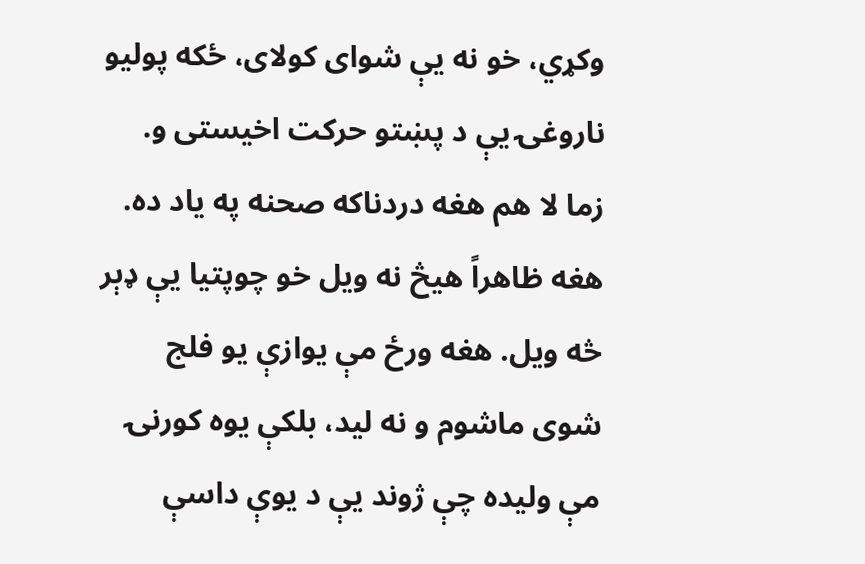وکړي، خو نه یې شوای کولای، ځکه پولیو ناروغۍ یې د پښتو حرکت اخیستی و.
زما لا هم هغه دردناکه صحنه په یاد ده. هغه ظاهراً هیڅ نه ویل خو چوپتیا یې ډېر څه ویل. هغه ورځ مې یوازې یو فلج شوی ماشوم و نه لید، بلکې یوه کورنۍ مې ولیده چې ژوند یې د یوې داسې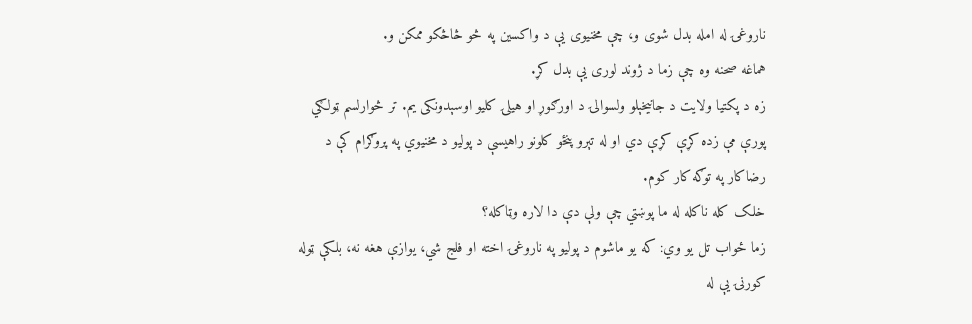ناروغۍ له امله بدل شوی و، چې مخنیوی یې د واکسین په څو څاڅکو ممکن و.
هماغه صحنه وه چې زما د ژوند لوری یې بدل کړ.
زه د پکتیا ولایت د جانيخېلو ولسوالۍ د اورګوړ او هیلۍ کلیو اوسېدونکی یم. تر څوارلسم ټولګي پورې مې زده کړې کړې دي او له تېرو پنځو کلونو راهیسې د پولیو د مخنیوي په پروګرام کې د رضاکار په توګه کار کوم.
خلک کله ناکله له ما پوښتي چې ولې دې دا لاره وټاکله؟
زما ځواب تل یو وي: که یو ماشوم د پولیو په ناروغۍ اخته او فلج شي، یوازې هغه نه، بلکې ټوله کورنۍ یې له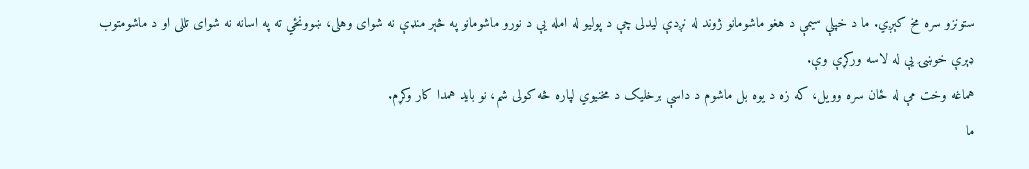ستونزو سره مخ کېږي. ما د خپلې سیمې د هغو ماشومانو ژوند له نږدې لیدلی چې د پولیو له امله یې د نورو ماشومانو په څېر منډې نه شوای وهلی، ښوونځي ته په اسانه نه شوای تللی او د ماشومتوب ډېرې خوښۍ یې له لاسه ورکړې وې.
هماغه وخت مې له ځان سره وویل، که زه د یوه بل ماشوم د داسې برخلیک د مخنیوي لپاره څه کولی شم، نو باید همدا کار وکړم.
ما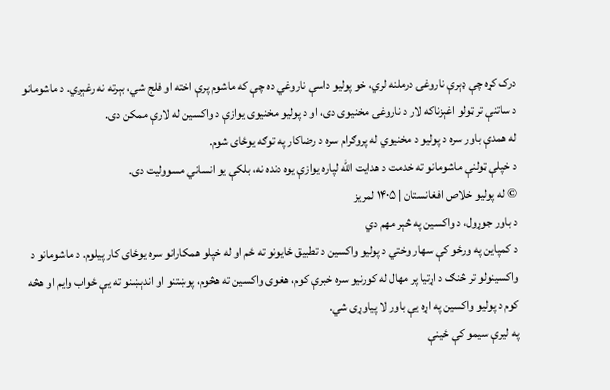درک کړه چې ډېرې ناروغۍ درملنه لري، خو پولیو داسې ناروغي ده چې که ماشوم پرې اخته او فلج شي، بېرته نه رغېږي. د ماشومانو د ساتنې تر ټولو اغېزناکه لار د ناروغۍ مخنیوی دی، او د پولیو مخنیوی یوازې د واکسین له لارې ممکن دی.
له همدې باور سره د پولیو د مخنیوي له پروګرام سره د رضاکار په توګه یوځای شوم.
د خپلې ټولنې ماشومانو ته خدمت د هدایت الله لپاره یوازې یوه دنده نه، بلکې یو انساني مسوولیت دی.
© له پولیو خلاص افغانستان | ۱۴۰۵ لمریز
د باور جوړول، د واکسین په څېر مهم دي
د کمپاین په ورځو کې سهار وختي د پولیو واکسین د تطبیق ځایونو ته ځم او له خپلو همکارانو سره یوځای کار پیلوم. د ماشومانو د واکسینولو تر څنګ د اړتیا پر مهال له کورنیو سره خبرې کوم، هغوی واکسین ته هڅوم، پوښتنو او اندېښنو ته یې ځواب وایم او هڅه کوم د پولیو واکسین په اړه یې باور لا پیاوړی شي.
په لیرې سیمو کې ځینې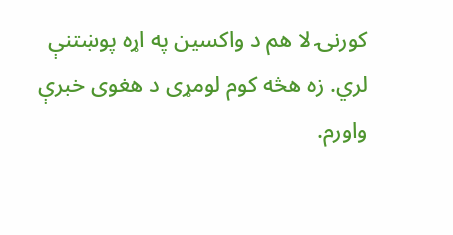کورنۍ لا هم د واکسین په اړه پوښتنې لري. زه هڅه کوم لومړی د هغوی خبرې واورم.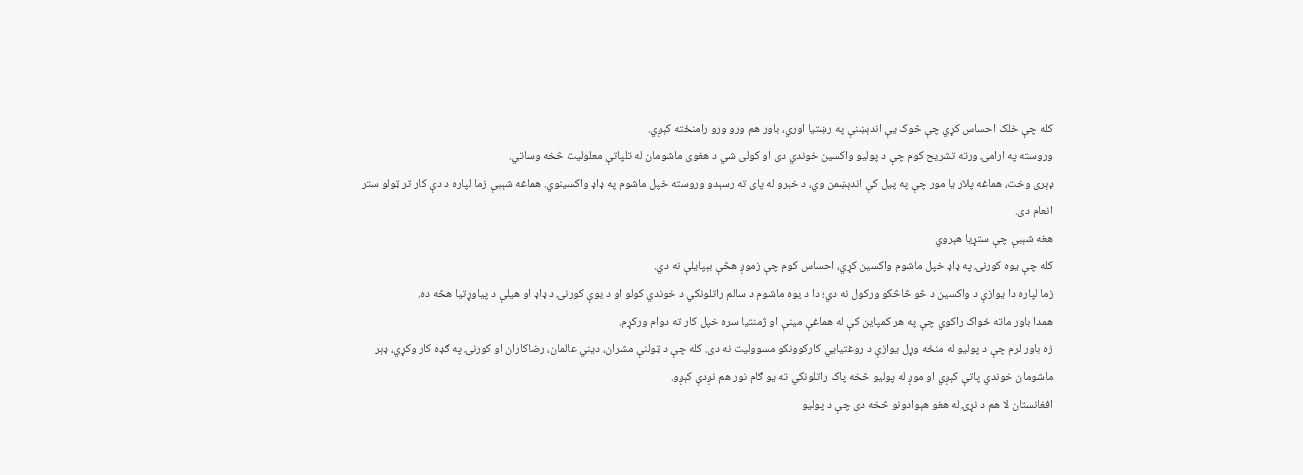کله چې خلک احساس کړي چې څوک یې اندېښنې په رښتیا اوري، باور هم ورو ورو رامنځته کېږي.
وروسته په ارامۍ ورته تشریح کوم چې د پولیو واکسین خوندي دی او کولی شي د هغوی ماشومان له تلپاتې معلولیت څخه وساتي.
ډېری وخت، هماغه پلار یا مور چې په پیل کې اندېښمن وي، د خبرو له پای ته رسېدو وروسته خپل ماشوم په ډاډ واکسینوي. هماغه شېبې زما لپاره د دې کار تر ټولو ستر انعام دی.
هغه شېبې چې ستړیا هېروي
کله چې یوه کورنۍ په ډاډ خپل ماشوم واکسین کړي، احساس کوم چې زموږ هڅې بېپایلې نه دي.
زما لپاره دا یوازې د واکسین د څو څاڅکو ورکول نه دي؛ دا د یوه ماشوم د سالم راتلونکي د خوندي کولو او د یوې کورنۍ د ډاډ او هیلې د پیاوړتیا هڅه ده.
همدا باور ماته ځواک راکوي چې په هر کمپاین کې له هماغې مینې او ژمنتیا سره خپل کار ته دوام ورکړم.
زه باور لرم چې د پولیو له منځه وړل یوازې د روغتیايي کارکوونکو مسوولیت نه دی. کله چې د ټولنې مشران، دیني عالمان، رضاکاران او کورنۍ په ګډه کار وکړي، ډېر ماشومان خوندي پاتې کېږي او موږ له پولیو څخه پاک راتلونکي ته یو ګام نور هم نږدې کېږو.
افغانستان لا هم د نړۍ له هغو هېوادونو څخه دی چې د پولیو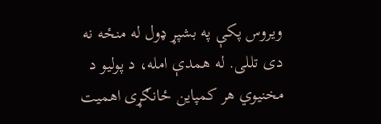ویروس پکې په بشپړ ډول له منځه نه دی تللی. له همدې امله، د پولیو د مخنیوي هر کمپاین ځانګړی اهمیت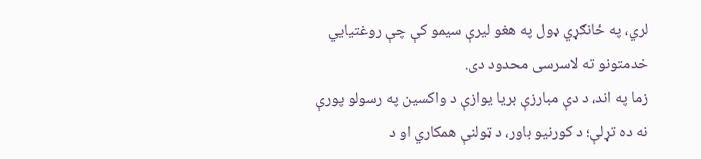لري، په ځانګړي ډول په هغو لیرې سیمو کې چې روغتیايي خدمتونو ته لاسرسی محدود دی.
زما په اند، د دې مبارزې بریا یوازې د واکسین په رسولو پورې نه ده تړلې؛ د کورنیو باور، د ټولنې همکاري او د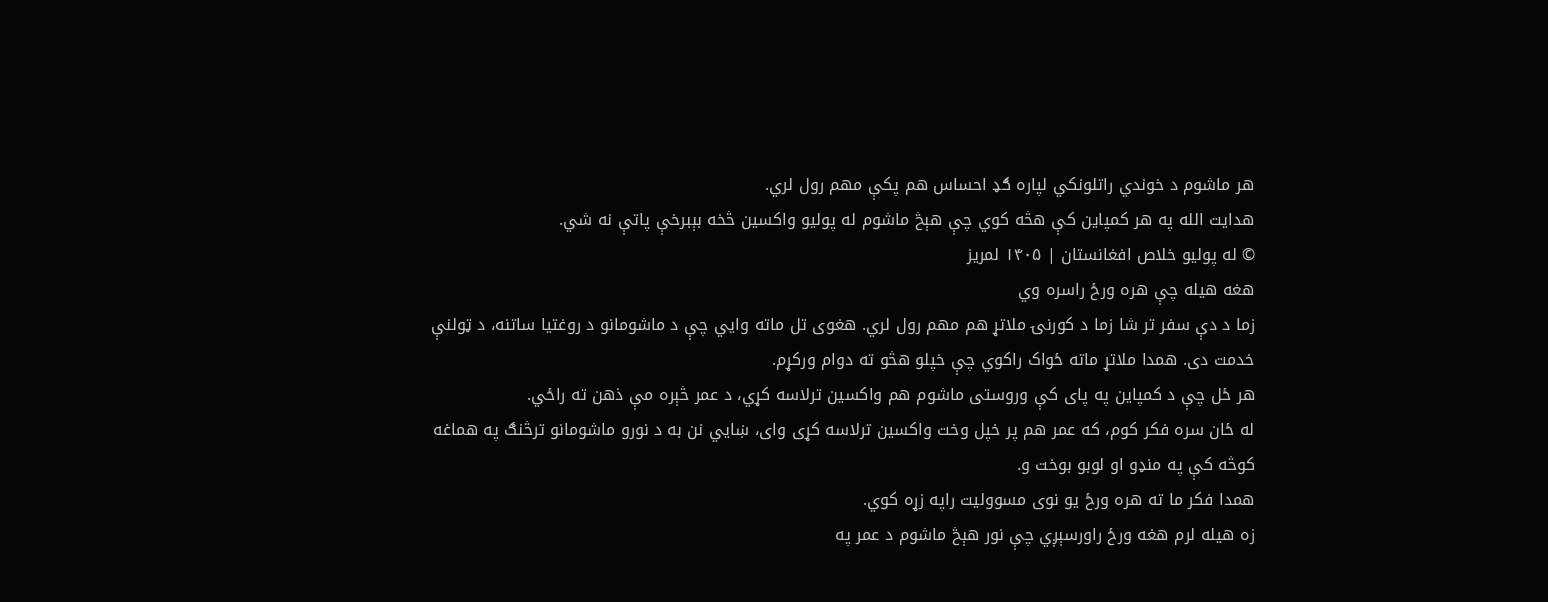هر ماشوم د خوندي راتلونکي لپاره ګډ احساس هم پکې مهم رول لري.
هدایت الله په هر کمپاین کې هڅه کوي چې هېڅ ماشوم له پولیو واکسین څخه بېبرخې پاتې نه شي.
© له پولیو خلاص افغانستان | ۱۴۰۵ لمریز
هغه هیله چې هره ورځ راسره وي
زما د دې سفر تر شا زما د کورنۍ ملاتړ هم مهم رول لري. هغوی تل ماته وايي چې د ماشومانو د روغتیا ساتنه، د ټولنې خدمت دی. همدا ملاتړ ماته ځواک راکوي چې خپلو هڅو ته دوام ورکړم.
هر ځل چې د کمپاین په پای کې وروستی ماشوم هم واکسین ترلاسه کړي، د عمر څېره مې ذهن ته راځي.
له ځان سره فکر کوم، که عمر هم پر خپل وخت واکسین ترلاسه کړی وای، ښايي نن به د نورو ماشومانو ترڅنګ په هماغه کوڅه کې په منډو او لوبو بوخت و.
همدا فکر ما ته هره ورځ یو نوی مسوولیت راپه زړه کوي.
زه هیله لرم هغه ورځ راورسېږي چې نور هېڅ ماشوم د عمر په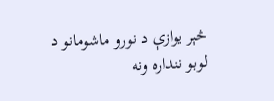څېر یوازې د نورو ماشومانو د لوبو ننداره ونه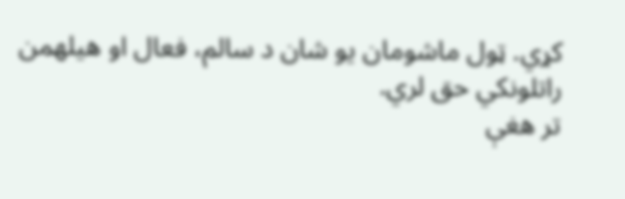کړي. ټول ماشومان یو شان د سالم، فعال او هیلهمن راتلونکي حق لري.
تر هغې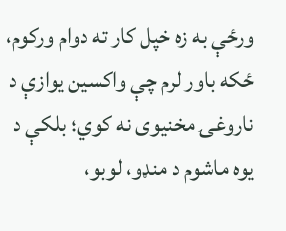ورځې به زه خپل کار ته دوام ورکوم، ځکه باور لرم چې واکسین یوازې د ناروغۍ مخنیوی نه کوي؛ بلکې د یوه ماشوم د منډو، لوبو،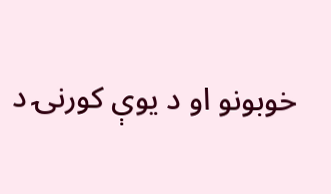خوبونو او د یوې کورنۍ د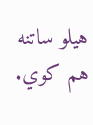هیلو ساتنه هم کوي.